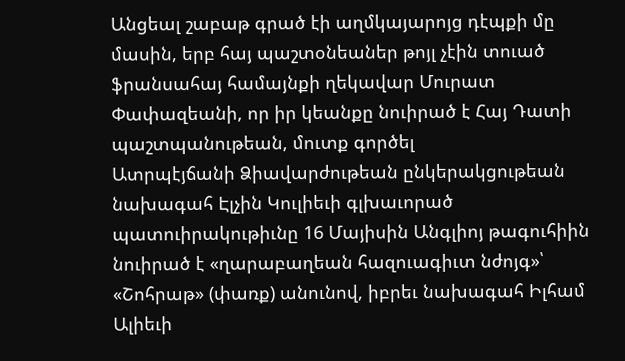Անցեալ շաբաթ գրած էի աղմկայարոյց դէպքի մը մասին, երբ հայ պաշտօնեաներ թոյլ չէին տուած ֆրանսահայ համայնքի ղեկավար Մուրատ Փափազեանի, որ իր կեանքը նուիրած է Հայ Դատի պաշտպանութեան, մուտք գործել
Ատրպէյճանի Ձիավարժութեան ընկերակցութեան նախագահ Էլչին Կուլիեւի գլխաւորած պատուիրակութիւնը 16 Մայիսին Անգլիոյ թագուհիին նուիրած է «ղարաբաղեան հազուագիւտ նժոյգ»՝ «Շոհրաթ» (փառք) անունով, իբրեւ նախագահ Իլհամ Ալիեւի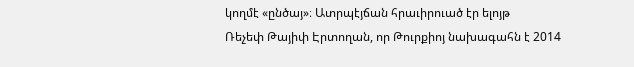կողմէ «ընծայ»։ Ատրպէյճան հրաւիրուած էր ելոյթ
Ռեչեփ Թայիփ Էրտողան, որ Թուրքիոյ նախագահն է 2014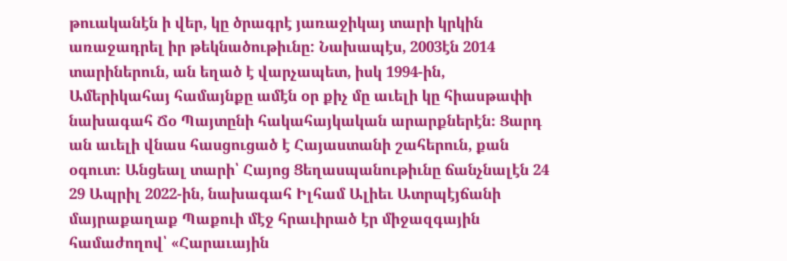թուականէն ի վեր, կը ծրագրէ յառաջիկայ տարի կրկին առաջադրել իր թեկնածութիւնը: Նախապէս, 2003էն 2014 տարիներուն, ան եղած է վարչապետ, իսկ 1994-ին,
Ամերիկահայ համայնքը ամէն օր քիչ մը աւելի կը հիասթափի նախագահ Ճօ Պայտընի հակահայկական արարքներէն։ Ցարդ ան աւելի վնաս հասցուցած է Հայաստանի շահերուն, քան օգուտ։ Անցեալ տարի՝ Հայոց Ցեղասպանութիւնը ճանչնալէն 24
29 Ապրիլ 2022-ին, նախագահ Իլհամ Ալիեւ Ատրպէյճանի մայրաքաղաք Պաքուի մէջ հրաւիրած էր միջազգային համաժողով՝ «Հարաւային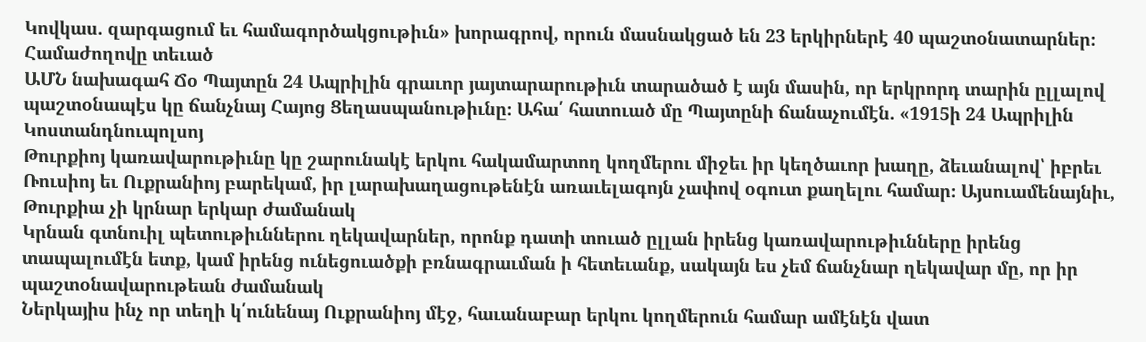Կովկաս. զարգացում եւ համագործակցութիւն» խորագրով, որուն մասնակցած են 23 երկիրներէ 40 պաշտօնատարներ։ Համաժողովը տեւած
ԱՄՆ նախագահ Ճօ Պայտըն 24 Ապրիլին գրաւոր յայտարարութիւն տարածած է այն մասին, որ երկրորդ տարին ըլլալով պաշտօնապէս կը ճանչնայ Հայոց Ցեղասպանութիւնը։ Ահա՛ հատուած մը Պայտընի ճանաչումէն. «1915ի 24 Ապրիլին Կոստանդնուպոլսոյ
Թուրքիոյ կառավարութիւնը կը շարունակէ երկու հակամարտող կողմերու միջեւ իր կեղծաւոր խաղը, ձեւանալով՝ իբրեւ Ռուսիոյ եւ Ուքրանիոյ բարեկամ, իր լարախաղացութենէն առաւելագոյն չափով օգուտ քաղելու համար։ Այսուամենայնիւ, Թուրքիա չի կրնար երկար ժամանակ
Կրնան գտնուիլ պետութիւններու ղեկավարներ, որոնք դատի տուած ըլլան իրենց կառավարութիւնները իրենց տապալումէն ետք, կամ իրենց ունեցուածքի բռնագրաւման ի հետեւանք, սակայն ես չեմ ճանչնար ղեկավար մը, որ իր պաշտօնավարութեան ժամանակ
Ներկայիս ինչ որ տեղի կ՛ունենայ Ուքրանիոյ մէջ, հաւանաբար երկու կողմերուն համար ամէնէն վատ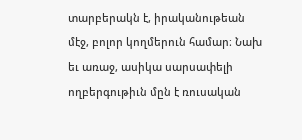տարբերակն է, իրականութեան մէջ, բոլոր կողմերուն համար։ Նախ եւ առաջ, ասիկա սարսափելի ողբերգութիւն մըն է ռուսական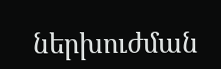ներխուժման